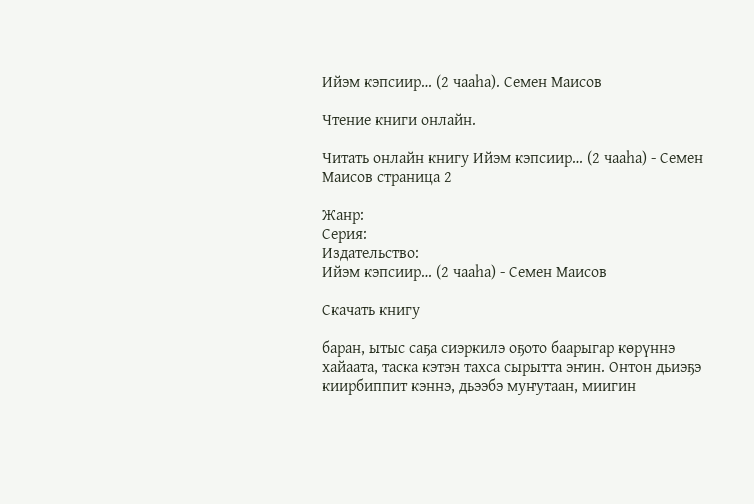Ийэм кэпсиир… (2 чааһа). Семен Маисов

Чтение книги онлайн.

Читать онлайн книгу Ийэм кэпсиир… (2 чааһа) - Семен Маисов страница 2

Жанр:
Серия:
Издательство:
Ийэм кэпсиир… (2 чааһа) - Семен Маисов

Скачать книгу

баран, ытыс саҕа сиэркилэ оҕото баарыгар көрүннэ хайаата, таска кэтэн тахса сырытта эҥин. Онтон дьиэҕэ киирбиппит кэннэ, дьээбэ муҥутаан, миигин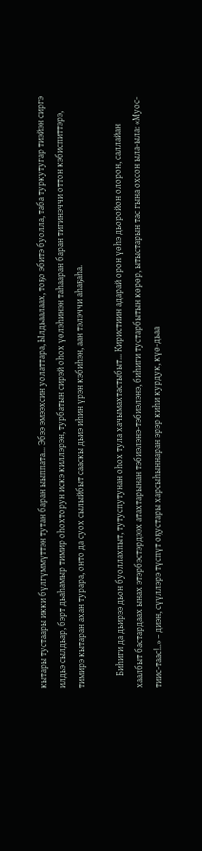кытары тустаары икки бүлгүммүттэн тутан баран ыыппата… Эбээ эмээхсин уолаттара, Ылдьаалаах, тоҕо эбитэ буолла, таба туркутугар тиэйэн сиргэ илдьэ сылдьар, бэрт дьаһамыр тимир оһохторун искэ киллэрэн, турбатын сирэй оһох үөлэһинэн таһааран баран тигинэччи оттон кэбиспиттэрэ, тимирэ кытаран ахан турара, онто да суох сылыйбыт сааскы дьиэ иһин үрэн кэбиһэн, аан тэлэччи аһаҕаһа.

      Биһиги да дьирээ дьон буоллахпыт, тутуспутунан оһох тула хачымахтастыбыт… Киристиин адарай орон үөһэ дьоройон олорон, саллайан хаалбыт бастардаах ынах этэрбэстэрдээх атахтарынан тэбиэлэнэ-тэбиэлэнэ, биһиги тустарбытын көрөр, ытыстарын тас гына охсон ыла-ыла: «Муос-тиис-таас!..» – диэн, сүүллэрэ түспүт оҕустары харсыһыннаран эрэр киһи курдук, күө-дьаа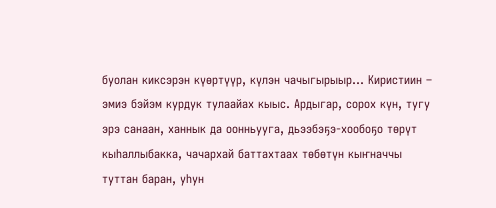буолан киксэрэн күөртүүр, күлэн чачыгырыыр… Киристиин – эмиэ бэйэм курдук тулаайах кыыс. Ардыгар, сорох күн, тугу эрэ санаан, ханнык да оонньууга, дьээбэҕэ-хообоҕо төрүт кыһаллыбакка, чачархай баттахтаах төбөтүн кыҥначчы туттан баран, уһун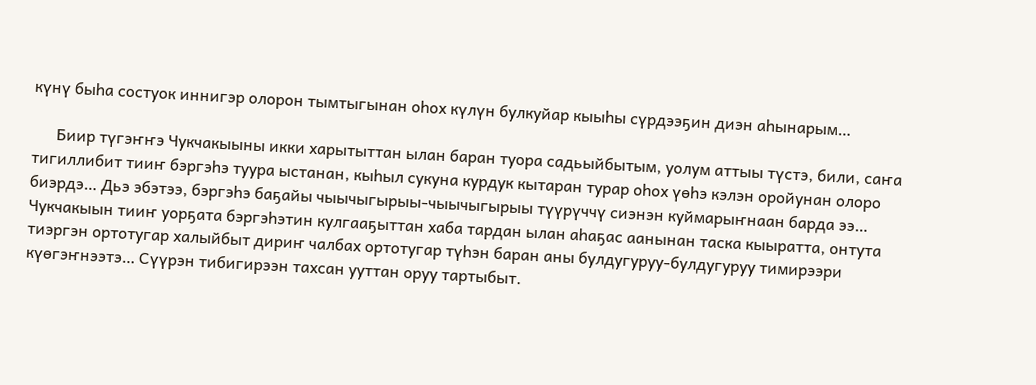күнү быһа состуок иннигэр олорон тымтыгынан оһох күлүн булкуйар кыыһы сүрдээҕин диэн аһынарым…

      Биир түгэҥҥэ Чукчакыыны икки харытыттан ылан баран туора садьыйбытым, уолум аттыы түстэ, били, саҥа тигиллибит тииҥ бэргэһэ туура ыстанан, кыһыл сукуна курдук кытаран турар оһох үөһэ кэлэн оройунан олоро биэрдэ… Дьэ эбэтээ, бэргэһэ баҕайы чыычыгырыы-чыычыгырыы түүрүччү сиэнэн куймарыҥнаан барда ээ… Чукчакыын тииҥ уорҕата бэргэһэтин кулгааҕыттан хаба тардан ылан аһаҕас аанынан таска кыыратта, онтута тиэргэн ортотугар халыйбыт дириҥ чалбах ортотугар түһэн баран аны булдугуруу-булдугуруу тимирээри күөгэҥнээтэ… Сүүрэн тибигирээн тахсан ууттан оруу тартыбыт.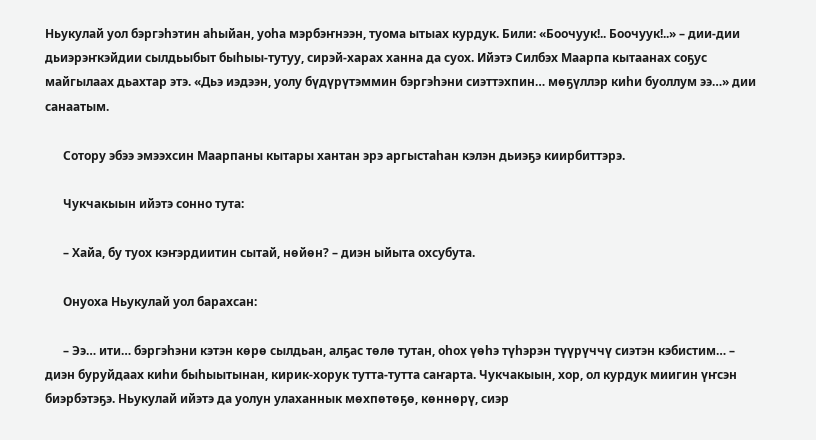Ньукулай уол бэргэһэтин аһыйан, уоһа мэрбэҥнээн, туома ытыах курдук. Били: «Боочуук!.. Боочуук!..» – дии-дии дьиэрэҥкэйдии сылдьыбыт быһыы-тутуу, сирэй-харах ханна да суох. Ийэтэ Силбэх Маарпа кытаанах соҕус майгылаах дьахтар этэ. «Дьэ иэдээн, уолу бүдүрүтэммин бэргэһэни сиэттэхпин… мөҕүллэр киһи буоллум ээ…» дии санаатым.

      Сотору эбээ эмээхсин Маарпаны кытары хантан эрэ аргыстаһан кэлэн дьиэҕэ киирбиттэрэ.

      Чукчакыын ийэтэ сонно тута:

      – Хайа, бу туох кэҥэрдиитин сытай, нөйөн? – диэн ыйыта охсубута.

      Онуоха Ньукулай уол барахсан:

      – Ээ… ити… бэргэһэни кэтэн көрө сылдьан, алҕас төлө тутан, оһох үөһэ түһэрэн түүрүччү сиэтэн кэбистим… – диэн буруйдаах киһи быһыытынан, кирик-хорук тутта-тутта саҥарта. Чукчакыын, хор, ол курдук миигин үҥсэн биэрбэтэҕэ. Ньукулай ийэтэ да уолун улаханнык мөхпөтөҕө, көннөрү, сиэр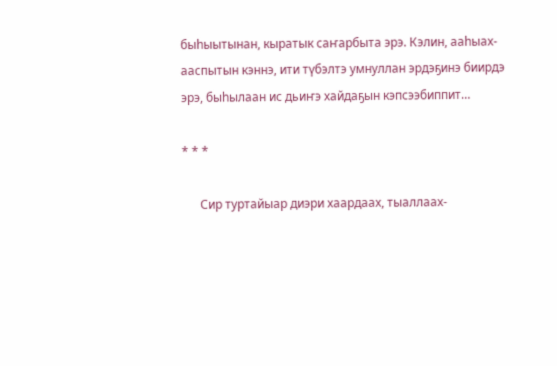быһыытынан, кыратык саҥарбыта эрэ. Кэлин, ааһыах-ааспытын кэннэ, ити түбэлтэ умнуллан эрдэҕинэ биирдэ эрэ, быһылаан ис дьиҥэ хайдаҕын кэпсээбиппит…

* * *

      Сир туртайыар диэри хаардаах, тыаллаах-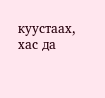куустаах, хас да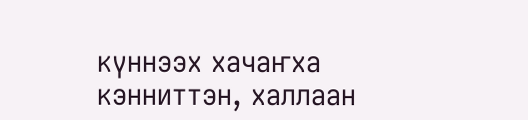күннээх хачаҥха кэнниттэн, халлаан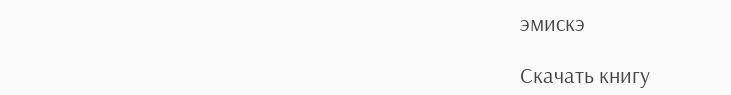эмискэ

Скачать книгу